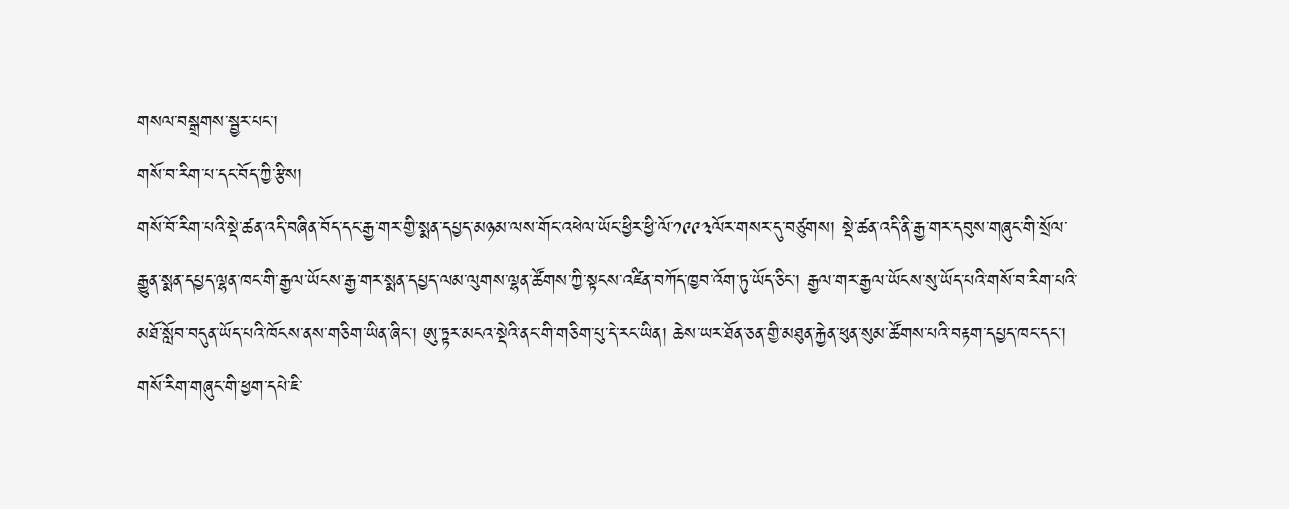གསལ་བསྒྲགས་སྦྱར་པང་།
གསོ་བ་རིག་པ་དང་བོད་ཀྱི་རྩིས།
གསོ་བོ་རིག་པའི་སྡེ་ཚན་འདི་བཞིན་བོད་དང་རྒྱ་གར་གྱི་སྨན་དཔྱད་མཉམ་ལས་གོང་འཕེལ་ཡོང་ཕྱིར་ཕྱི་ལོ་༡༩༩༣ལོར་གསར་དུ་བཙུགས། སྡེ་ཚན་འདི་ནི་རྒྱ་གར་དབུས་གཞུང་གི་སྲོལ་རྒྱུན་སྨན་དཔྱད་ལྷན་ཁང་གི་རྒྱལ་ཡོངས་རྒྱ་གར་སྨན་དཔྱད་ལམ་ལུགས་ལྷན་ཚོགས་ཀྱི་སྟངས་འཛིན་བཀོད་ཁྱབ་འོག་ཏུ་ཡོད་ཅིང་། རྒྱལ་གར་རྒྱལ་ཡོངས་སུ་ཡོད་པའི་གསོ་བ་རིག་པའི་མཐོ་སློབ་བདུན་ཡོད་པའི་ཁོངས་ནས་གཅིག་ཡིན་ཞིང་། ཨུ་ཏྟར་མངའ་སྡེའི་ནང་གི་གཅིག་པུ་དེ་རང་ཡིན། ཆེས་ཡར་ཐོན་ཅན་གྱི་མཐུན་རྐྱེན་ཕུན་སུམ་ཚོགས་པའི་བརྟག་དཔྱད་ཁང་དང་། གསོ་རིག་གཞུང་གི་ཕྱག་དཔེ་ཇི་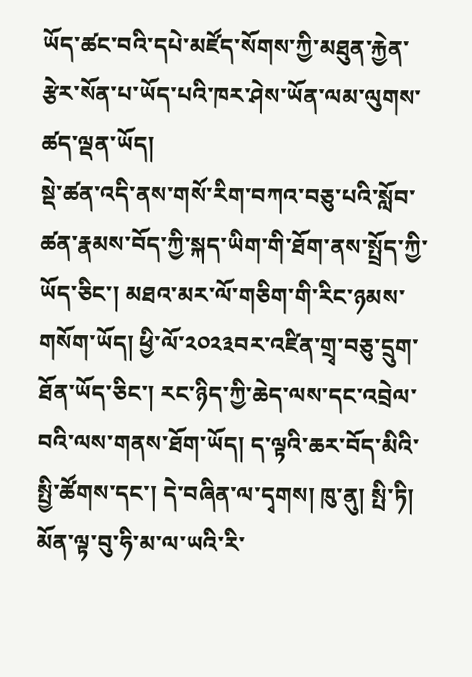ཡོད་ཚང་བའི་དཔེ་མཛོད་སོགས་ཀྱི་མཐུན་རྐྱེན་རྩེར་སོན་པ་ཡོད་པའི་ཁར་ཤེས་ཡོན་ལམ་ལུགས་ཚད་ལྡན་ཡོད།
སྡེ་ཚན་འདི་ནས་གསོ་རིག་བཀའ་བཅུ་པའི་སློབ་ཚན་རྣམས་བོད་ཀྱི་སྐད་ཡིག་གི་ཐོག་ནས་སྤྲོད་ཀྱི་ཡོད་ཅིང་། མཐའ་མར་ལོ་གཅིག་གི་རིང་ཉམས་གསོག་ཡོད། ཕྱི་ལོ་༢༠༢༣བར་འཛིན་གྲྭ་བཅུ་དྲུག་ཐོན་ཡོད་ཅིང་། རང་ཉིད་ཀྱི་ཆེད་ལས་དང་འབྲེལ་བའི་ལས་གནས་ཐོག་ཡོད། ད་ལྟའི་ཆར་བོད་མིའི་སྤྱི་ཚོགས་དང་། དེ་བཞིན་ལ་དྭགས། ཁུ་ནུ། སྤི་ཏི། མོན་ལྟ་བུ་ཧི་མ་ལ་ཡའི་རི་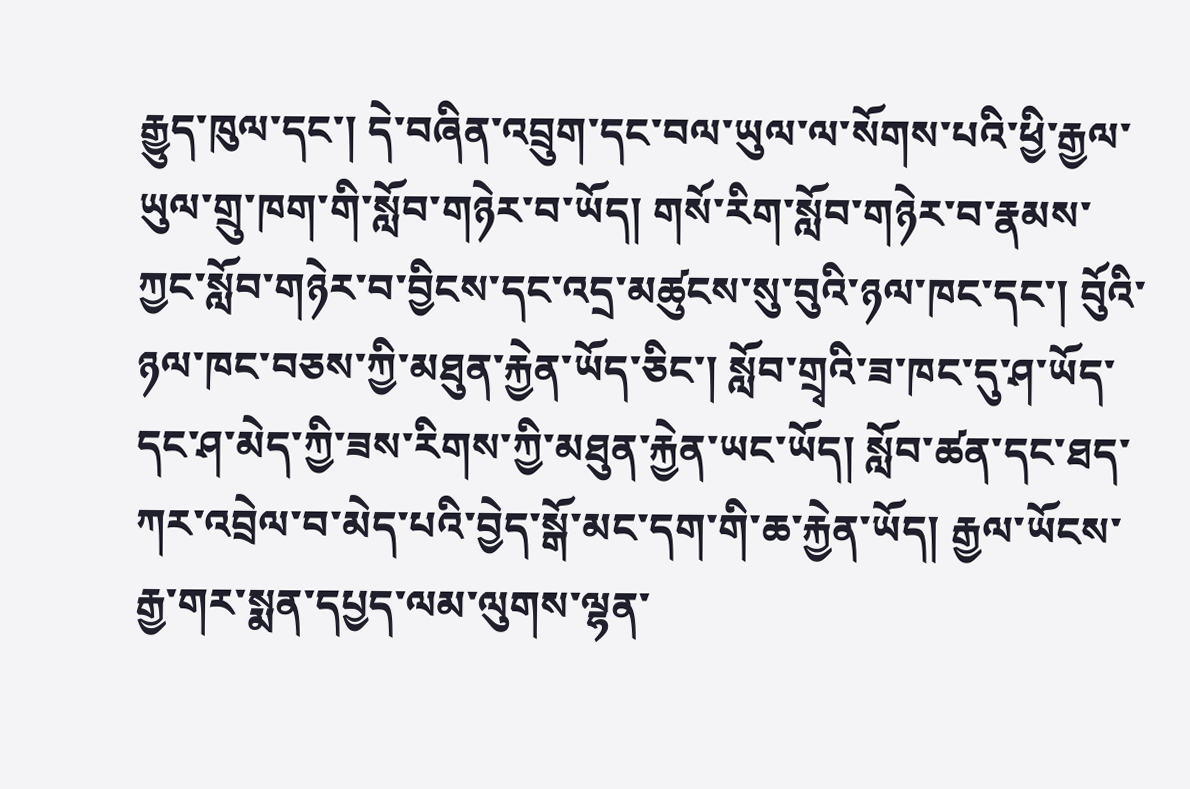རྒྱུད་ཁུལ་དང་། དེ་བཞིན་འབྲུག་དང་བལ་ཡུལ་ལ་སོགས་པའི་ཕྱི་རྒྱལ་ཡུལ་གྲུ་ཁག་གི་སློབ་གཉེར་བ་ཡོད། གསོ་རིག་སློབ་གཉེར་བ་རྣམས་ཀྱང་སློབ་གཉེར་བ་བྱིངས་དང་འདྲ་མཚུངས་སུ་བུའི་ཉལ་ཁང་དང་། བོུའི་ཉལ་ཁང་བཅས་ཀྱི་མཐུན་རྐྱེན་ཡོད་ཅིང་། སློབ་གྲྭའི་ཟ་ཁང་དུ་ཤ་ཡོད་དང་ཤ་མེད་ཀྱི་ཟས་རིགས་ཀྱི་མཐུན་རྐྱེན་ཡང་ཡོད། སློབ་ཚན་དང་ཐད་ཀར་འབྲེལ་བ་མེད་པའི་བྱེད་སྒོ་མང་དག་གི་ཆ་རྐྱེན་ཡོད། རྒྱལ་ཡོངས་རྒྱ་གར་སྨན་དཔྱད་ལམ་ལུགས་ལྷན་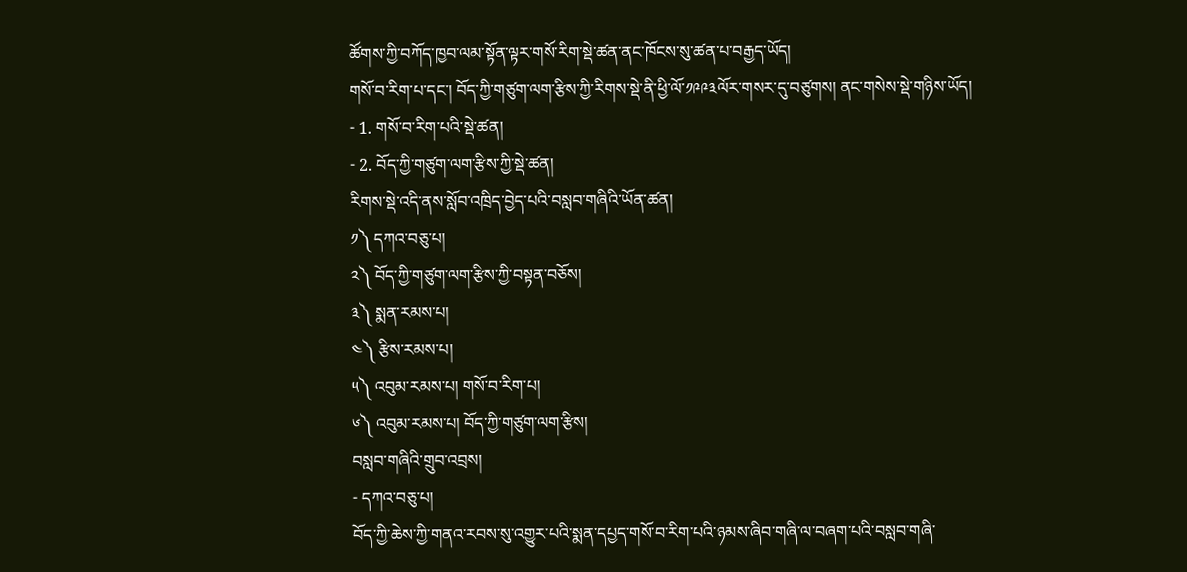ཚོགས་ཀྱི་བཀོད་ཁྱབ་ལམ་སྟོན་ལྟར་གསོ་རིག་སྡེ་ཚན་ནང་ཁོངས་སུ་ཚན་པ་བརྒྱད་ཡོད།
གསོ་བ་རིག་པ་དང་། བོད་ཀྱི་གཙུག་ལག་རྩིས་ཀྱི་རིགས་སྡེ་ནི་ཕྱི་ལོ་༡༩༩༣ལོར་གསར་དུ་བཙུགས། ནང་གསེས་སྡེ་གཉིས་ཡོད།
- 1. གསོ་བ་རིག་པའི་སྡེ་ཚན།
- 2. བོད་ཀྱི་གཙུག་ལག་རྩིས་ཀྱི་སྡེ་ཚན།
རིགས་སྡེ་འདི་ནས་སློབ་འཁྲིད་བྱེད་པའི་བསླབ་གཞིའི་ཡོན་ཚན།
༡༽ དཀའ་བཅུ་པ།
༢༽ བོད་ཀྱི་གཙུག་ལག་རྩིས་ཀྱི་བསྟན་བཅོས།
༣༽ སྨན་རམས་པ།
༤༽ རྩིས་རམས་པ།
༥༽ འབུམ་རམས་པ། གསོ་བ་རིག་པ།
༦༽ འབུམ་རམས་པ། བོད་ཀྱི་གཙུག་ལག་རྩིས།
བསླབ་གཞིའི་གྲུབ་འབྲས།
- དཀའ་བཅུ་པ།
བོད་ཀྱི་ཆེས་ཀྱི་གནའ་རབས་སུ་འགྱུར་པའི་སྨན་དཔྱད་གསོ་བ་རིག་པའི་ཉམས་ཞིབ་གཞི་ལ་བཞག་པའི་བསླབ་གཞི་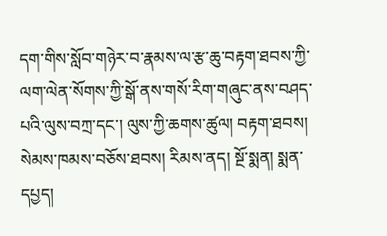དག་གིས་སློབ་གཉེར་བ་རྣམས་ལ་རྩ་ཆུ་བརྟག་ཐབས་ཀྱི་ལག་ལེན་སོགས་ཀྱི་སྒོ་ནས་གསོ་རིག་གཞུང་ནས་བཤད་པའི་ལུས་བཀྲ་དང་། ལུས་ཀྱི་ཆགས་ཚུལ། བརྟག་ཐབས། སེམས་ཁམས་བཅོས་ཐབས། རིམས་ནད། སྔོ་སྨན། སྨན་དཔྱད།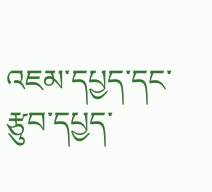འཇམ་དཔྱད་དང་རྩུབ་དཔྱད་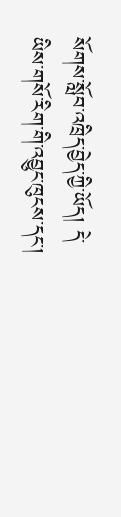སོགས་སློབ་འཁྲིད་བྱེད་ཀྱི་ཡོད། དེ་ཡིས་གསོ་རིག་གི་འབྱུང་ཁུངས་དང་།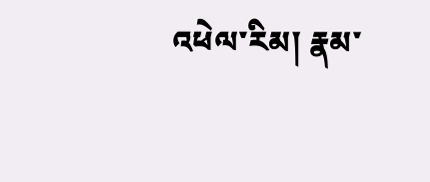འཕེལ་རིམ། རྣམ་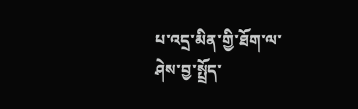པ་འདྲ་མིན་གྱི་ཐོག་ལ་ཤེས་བྱ་སྤྲོད་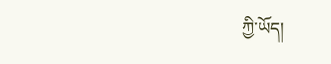ཀྱི་ཡོད།